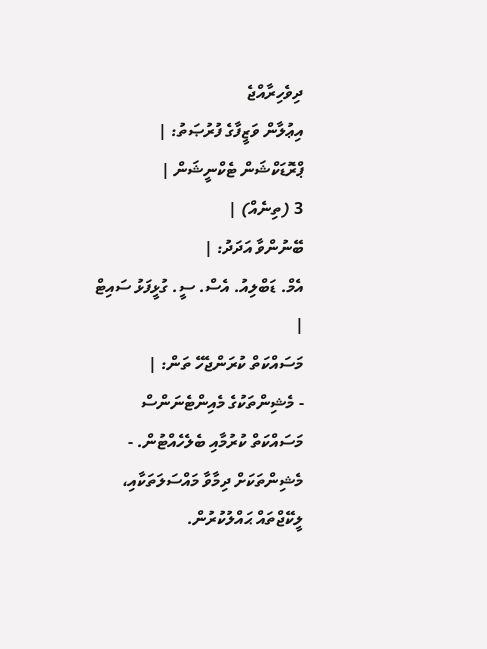ދިވެހިރާއްޖެ
އިޢުލާން ވަޒީފާގެ ފުރުޞަތު: |
ޕްރޮޑަކްޝަން ޓެކްނީޝަން |
3 (ތިނެއް) |
ބޭނުންވާ އަދަދު: |
އެމް. ޑަބްލިއު. އެސް. ސީ. ގުޅީފަޅު ސައިޓް |
މަސައްކަތް ކުރަންޖެހޭ ތަން: |
- މެޝިންތަކުގެ މެއިންޓެނަންސް މަސައްކަތް ކުރުމާއި ބެލެހެއްޓުން. - މެޝިންތަކަށް ދިމާވާ މައްސަލަތަކާއި، ލީކޭޖްތައް ޙައްލުކުރުން.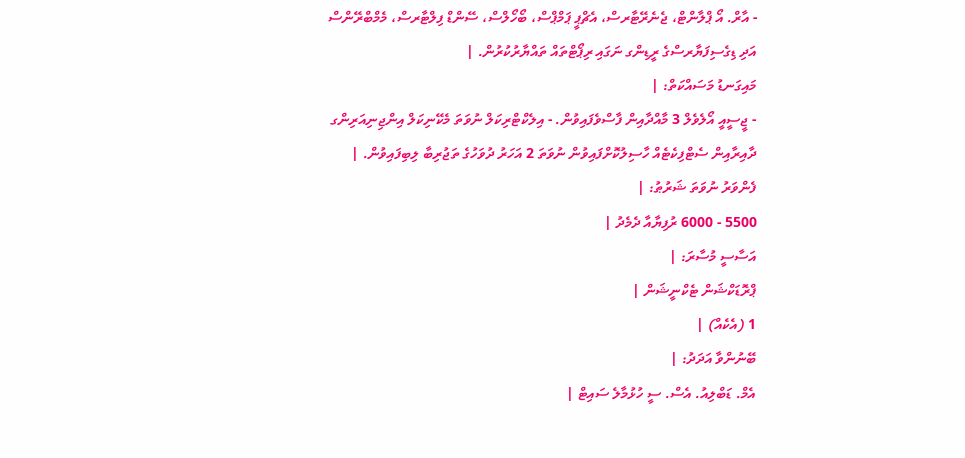- އާރް. އޯ ޕްލާންޓް، ޖެނެރޭޓާރސް، އެޗްޕީ ޕަމްޕްސް، ބޯހޯލްސް، ސޭންޑް ފިލްޓާރސް، މެމްބްރޭންސް އަދި ޑިގެސިފަޔާރސްގެ ރީޑިންގ ނަގައި ރިޕޯޓްތައް ތައްޔާރުކުރުން. |
މައިގަނޑު މަސައްކަތް: |
- ޖީސީއީ އޯލެވެލް 3 މާއްދާއިން ފާސްވެފައިވުން. - އިލެކްޓްރިކަލް ނުވަތަ މެކޭނިކަލް އިންޖިނިއަރިންގ ދާއިރާއިން ސެޓްފިކެޓެއް ހާސިލުކޮށްފައިވުން ނުވަތަ 2 އަހަރު ދުވަހުގެ ތަޖުރިބާ ލިބިފައިވުން. |
ފެންވަރު ނުވަތަ ޝަރުޠު: |
5500 - 6000 ރުފިޔާއާ ދެމެދު |
އަސާސީ މުސާރަ: |
ޕްރޮޑަކްޝަން ޓެކްނީޝަން |
1 (އެކެއް) |
ބޭނުންވާ އަދަދު: |
އެމް. ޑަބްލިއު. އެސް. ސީ ހުޅުމާލެ ސައިޓް |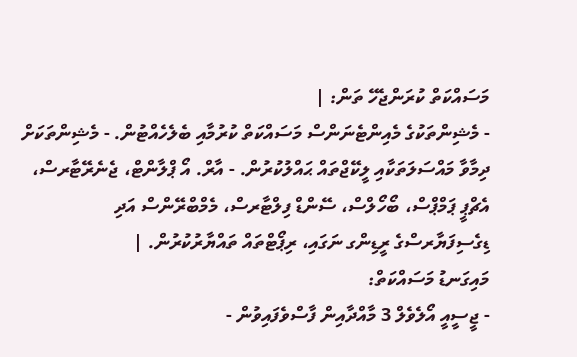މަސައްކަތް ކުރަންޖެހޭ ތަން: |
- މެޝިންތަކުގެ މެއިންޓެނަންސް މަސައްކަތް ކުރުމާއި ބެލެހެއްޓުން. - މެޝިންތަކަށް ދިމާވާ މައްސަލަތަކާއި ލީކޭޖްތައް ޙައްލުކުރުން. - އާރް. އޯ ޕްލާންޓް، ޖެނެރޭޓާރސް، އެޗްޕީ ޕަމްޕްސް، ބޯހޯލްސް، ސޭންޑް ފިލްޓާރސް، މެމްބްރޭންސް އަދި ޑިގެސިފަޔާރސްގެ ރީޑިންގ ނަގައި، ރިޕޯޓްތައް ތައްޔާރުކުރުން. |
މައިގަނޑު މަސައްކަތް:
- ޖީސީއީ އޯލެވެލް 3 މާއްދާއިން ފާސްވެފައިވުން -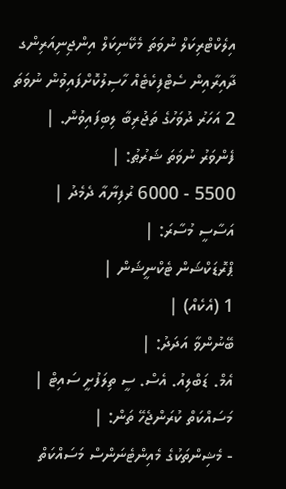އިލެކްޓްރިކަލް ނުވަތަ މެކޭނިކަލް އިންޖިނިއަރިންގ ދާއިރާއިން ސެޓްފިކެޓެއް ހާސިލުކޮށްފައިވުން ނުވަތަ 2 އަހަރު ދުވަހުގެ ތަޖުރިބާ ލިބިފައިވުން. |
ފެންވަރު ނުވަތަ ޝަރުޠު: |
5500 - 6000 ރުފިޔާއާ ދެމެދު |
އަސާސީ މުސާރަ: |
ޕްރޮޑަކްޝަން ޓެކްނީޝަން |
1 (އެކެއް) |
ބޭނުންވާ އަދަދު: |
އެމް. ޑަބްލިއު. އެސް. ސީ ތިލަފުށީ ސައިޓް |
މަސައްކަތް ކުރަންޖެހޭ ތަން: |
- މެޝިންތަކުގެ މެއިންޓެނަންސް މަސައްކަތް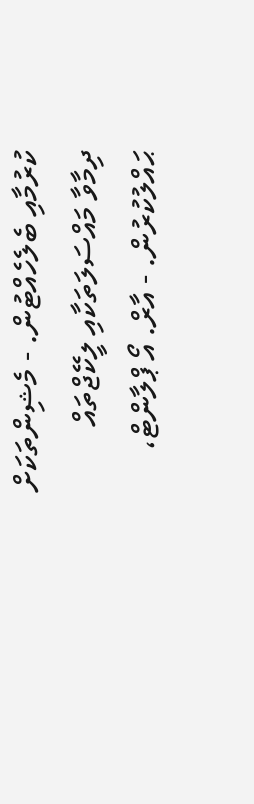ކުރުމާއި ބެލެހެއްޓުން. - މެޝިންތަކަށް ދިމާވާ މައްސަލަތަކާއި ލީކޭޖްތައް ޙައްލުކުރުން. - އާރް. އޯ ޕްލާންޓް،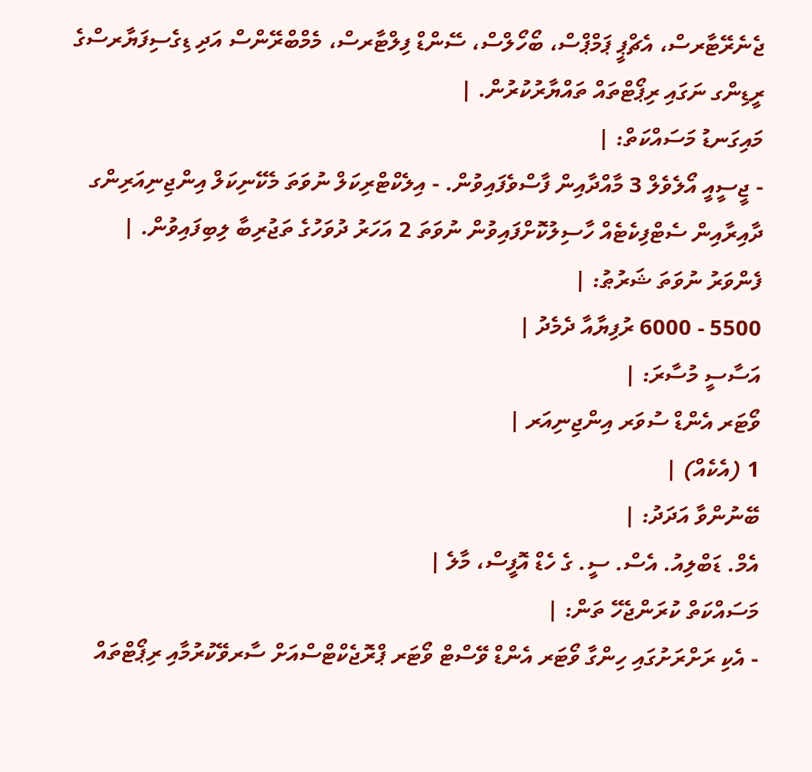ޖެނެރޭޓާރސް، އެޗްޕީ ޕަމްޕްސް، ބޯހޯލްސް، ސޭންޑް ފިލްޓާރސް، މެމްބްރޭންސް އަދި ޑިގެސިފަޔާރސްގެ ރީޑިންގ ނަގައި ރިޕޯޓްތައް ތައްޔާރުކުރުން. |
މައިގަނޑު މަސައްކަތް: |
- ޖީސީއީ އޯލެވެލް 3 މާއްދާއިން ފާސްވެފައިވުން. - އިލެކްޓްރިކަލް ނުވަތަ މެކޭނިކަލް އިންޖިނިއަރިންގ ދާއިރާއިން ސެޓްފިކެޓެއް ހާސިލުކޮށްފައިވުން ނުވަތަ 2 އަހަރު ދުވަހުގެ ތަޖުރިބާ ލިބިފައިވުން. |
ފެންވަރު ނުވަތަ ޝަރުޠު: |
5500 - 6000 ރުފިޔާއާ ދެމެދު |
އަސާސީ މުސާރަ: |
ވޯޓަރ އެންޑް ސުވަރ އިންޖިނިއަރ |
1 (އެކެއް) |
ބޭނުންވާ އަދަދު: |
އެމް. ޑަބްލިއު. އެސް. ސީ. ގެ ހެޑް އޮފީސް، މާލެ |
މަސައްކަތް ކުރަންޖެހޭ ތަން: |
- އެކި ރަށްރަށުގައި ހިންގާ ވޯޓަރ އެންޑް ވޭސްޓް ވޯޓަރ ޕްރޮޖެކްޓްސްއަށް ސާރވޭކުރުމާއި ރިޕޯޓްތައް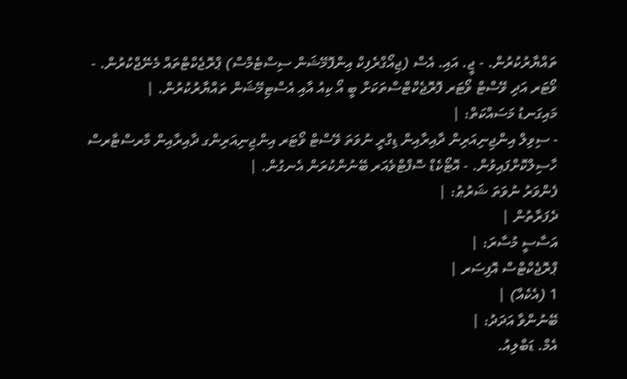ތައްޔާރުކުރުން. - ޖީ. އައި. އެސް (ޖިއޯގްރެފިކް އިންފޮމޭޝަން ސިސްޓެމްސް) ޕްރޮޖެކްޓްތައް މެނޭޖްކުރުން. - ވޯޓަރ އަދި ވޭސްޓް ވޯޓަރ ފޮރޮޖެކްޓްސްތަކަށް ބީ އޯ ކިއު އާއި އެސްޓިމޭޝަން ތައްޔާރުކުރުން. |
މައިގަނޑު މަސައްކަތް: |
- ސިވިލް އިންޖިނިއަރިން ދާއިރާއިން ޑިގްރީ ނުވަތަ ވޭސްޓް ވޯޓަރ އިންޖިނިއަރިންގ ދާއިރާއިން މާރސްޓާރސް ހާސިލްކޮށްފައިވުން. - އޮޓޯކެޑް ސޮފްޓްވެއަރ ބޭނުންކުރަން އެނގުން. |
ފެންވަރު ނުވަތަ ޝަރުޠު: |
ދެފަރާތުން |
އަސާސީ މުސާރަ: |
ޕްރޮޖެކްޓްސް އޮފިސަރ |
1 (އެކެއް) |
ބޭނުންވާ އަދަދު: |
އެމް. ޑަބްލިއު.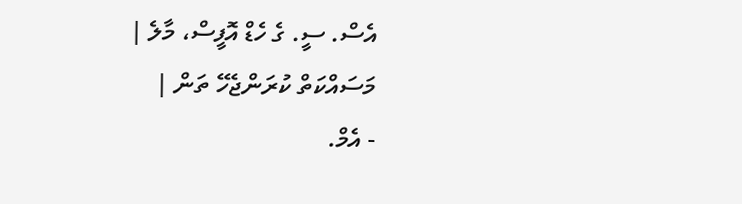އެސް. ސީ. ގެ ހެޑް އޮފީސް، މާލެ |
މަސައްކަތް ކުރަންޖެހޭ ތަން |
- އެމް.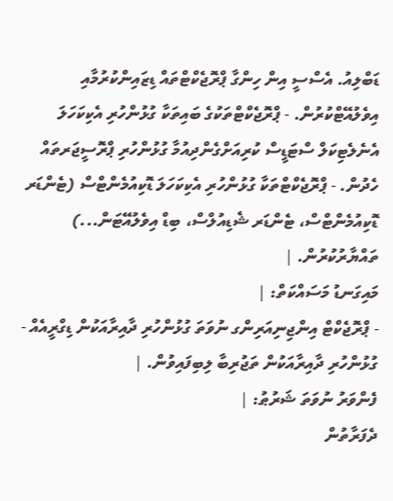ޑަބްލިއު. އެސްސީ އިން ހިންގާ ޕްރޮޖެކްޓްތައް ޑިޒައިންކުރުމާއި އިވެލުއޭޓްކުރުން. - ޕްރޮޖެކްޓްތަކުގެ ބައިތަކާ ގުޅުންހުރި އެކިކަހަލަ އެނެލެޓިކަލް ސްޓަޑީސް ކުރިއަށްގެންދިއުމާ ގުޅުންހުރި ޕްރޮސީޖަރތައް ހެދުން. - ޕްރޮޖެކްޓްތަކާ ގުޅުންހުރި އެކިކަހަލަ ޑޮކިއުމެންޓްސް (ޓެންޑަރ ޑޮކިއުމެންޓްސް، ޓެންޑަރ ޝެޑިއުލްސް، ބިޑް އިވެލުއޭޓަން...) ތައްޔާރުކުރުން. |
މައިގަނޑު މަސައްކަތް: |
- ޕްރޮޖެކްޓް އިންޖިނިއަރިންގ ނުވަތަ ގުޅުންހުރި ދާއިރާއަކުން ޑިގްރީއެއް - ގުޅުންހުރި ދާއިރާއަކުން ތަޖުރިބާ ލިބިފައިވުން. |
ފެންވަރު ނުވަތަ ޝަރުޠު: |
ދެފަރާތުން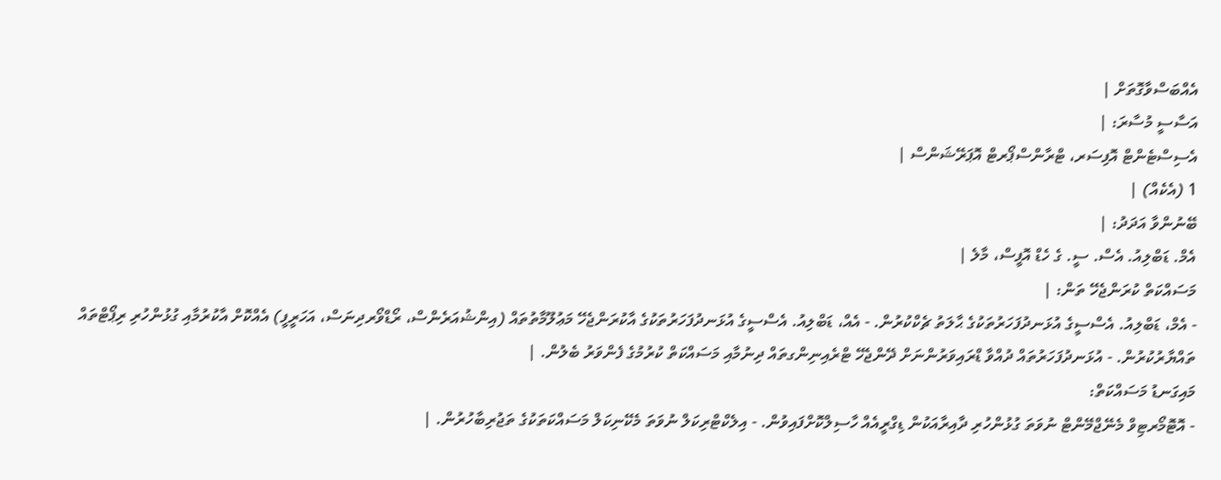އެއްބަސްވާގޮތަށް |
އަސާސީ މުސާރަ: |
އެސިސްޓެންޓް އޮފިސަރ، ޓްރާންސްޕޯރޓް އޮޕަރޭޝަންސް |
1 (އެކެއް) |
ބޭނުންވާ އަދަދު: |
އެމް. ޑަބްލިއު. އެސް. ސީ. ގެ ހެޑް އޮފީސް، މާލެ |
މަސައްކަތް ކުރަންޖެހޭ ތަން: |
- އެމް، ޑަބްލިއު. އެސްސީގެ އުޅަނދުފަހަރުތަކުގެ ޙާލަތު ޗެކްކުރުން. - އެއް، ޑަބްލިއު. އެސްސީގެ އުޅަނދުފަހަރުތަކުގެ އާކުރަންޖެހޭ މަޢުލޫމާތުތައް (އިންޝުއަރެންސް، ރޯޑްވޯރދިނަސް، އަހަރީފީ) އެއްކޮށް އާކުރުމާއި ގުޅުންހުރި ރިޕޯޓްތައް ތައްޔާރުކުރުން. - އުޅަނދުފަހަރުތައް ދުއްވާ ޑްރައިވަރުންނަށް ދޭންޖެހޭ ޓްރެއިނިންގތައް ދިނުމާއި މަސައްކަތް ކުރުމުގެ ފެންވަރު ބެލުން. |
މައިގަނޑު މަސައްކަތް:
- އޮޓޮމޯރޓިވް މެނޭޖްމޭންޓް ނުވަތަ ގުޅުންހުރި ދާއިރާއަކުން ޑިގްރީއެއް ހާސިލްކޮށްފައިވުން. - އިލެކްޓްރިކަލް ނުވަތަ މެކޭނިކަލް މަސައްކަތަކުގެ ތަޖުރިބާހުރުން. |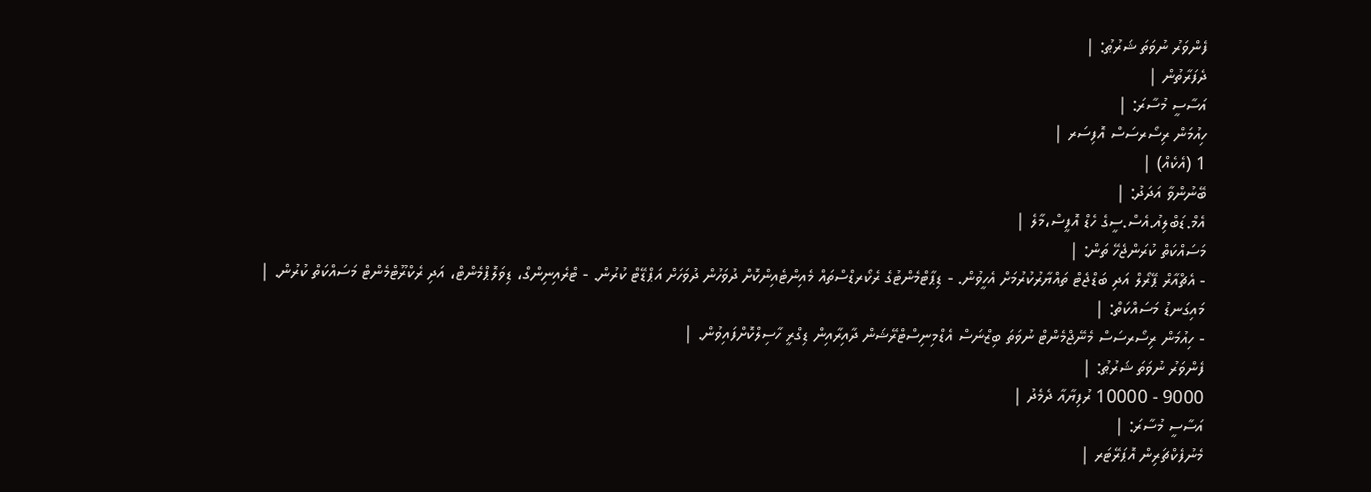ފެންވަރު ނުވަތަ ޝަރުޠު: |
ދެފަރާތުން |
އަސާސީ މުސާރަ: |
ހިއުމަން ރިސޯރސަސް އޮފިސަރ |
1 (އެކެއް) |
ބޭނުންވާ އަދަދު: |
އެމް.ޑަބްލިއު.އެސް.ސީގެ ހެޑް އޮފީސް،މާލެ |
މަސައްކަތް ކުރަންޖެހޭ ތަން: |
- އެޗްއާރް ޕޭރޯލް އަދި ބަޑްޖެޓް ތައްޔާރުކުރުމަށް އެހީވުން. - ޑިޕާޓްމެންޓުގެ ރެކޯރޑްސްތައް މެއިންޓެއިންކޮށް ދުވަހުން ދުވަހަށް އަޕްޑޭޓް ކުރުން. - ޓްރެއިނިންގް، ޑިވަލޮޕްމެންޓް، އަދި ރެކްރޫޓްމެންޓް މަސައްކަތް ކުރުން. |
މައިގަނޑު މަސައްކަތް: |
- ހިއުމަން ރިސޯރސަސް މެނޭޖްމެންޓް ނުވަތަ ބިޒްނަސް އެޑްމިނިސްޓްރޭޝަން ދާއިރާއިން ޑިގްރީ ހާސިލްކޮށްފައިވުން. |
ފެންވަރު ނުވަތަ ޝަރުޠު: |
9000 - 10000 ރުފިޔާއާ ދެމެދު |
އަސާސީ މުސާރަ: |
މެނުފެކްޗަރިން އޮޕަރޭޓަރ |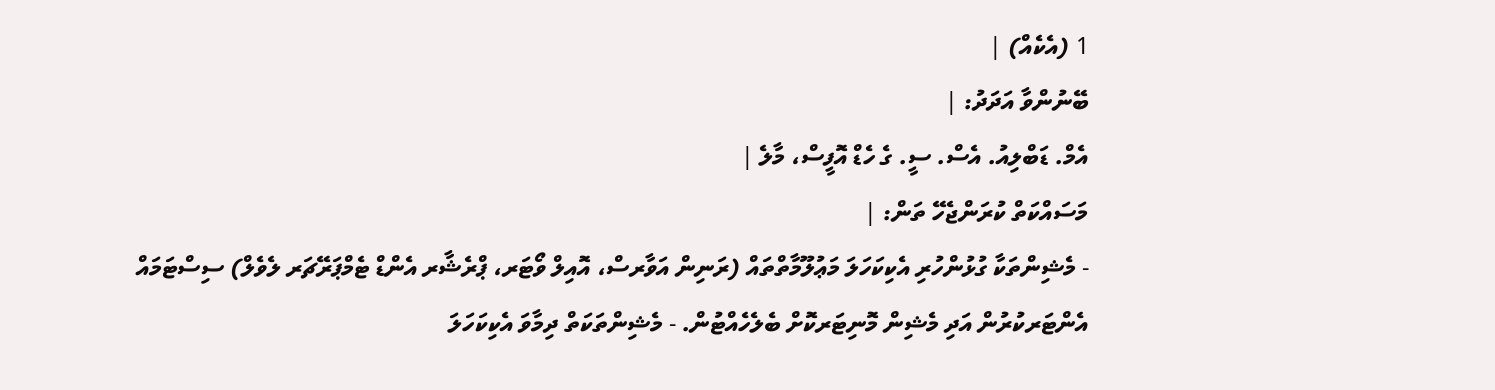1 (އެކެއް) |
ބޭނުންވާ އަދަދު: |
އެމް. ޑަބްލިއު. އެސް. ސީ. ގެ ހެޑް އޮފީސް، މާލެ |
މަސައްކަތް ކުރަންޖެހޭ ތަން: |
- މެޝިންތަކާ ގުޅުންހުރި އެކިކަހަލަ މަޢުލޫމާތްތައް (ރަނިން އަވާރސް، އޮއިލް ވޯޓަރ، ޕްރެޝާރ އެންޑް ޓެމްޕަރޭޗަރ ލެވެލް) ސިސްޓަމައް އެންޓަރކުރުން އަދި މެޝިން މޮނިޓަރކޮށް ބެލެހެއްޓުން. - މެޝިންތަކަތް ދިމާވަ އެކިކަހަލަ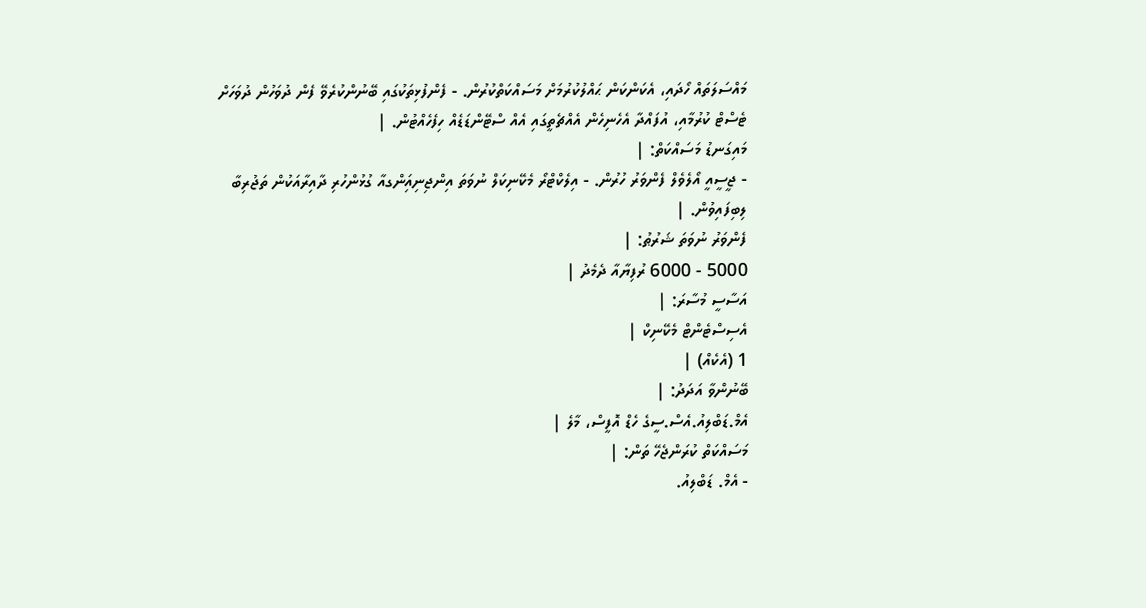މައްސަލަތައް ހޯދައި، އެކަންކަން ޙައްލުކުރުމަށް މަސައްކަތްކުރުން. - ފެންފުޅިތަކުގައި ބޭނުންކުރެވޭ ފެން ދުވަހުން ދުވަހަށް ޓެސްޓް ކުރުމާއި، އުފައްދާ އެހެނިހެން އެއްޗެތީގައި އެއް ސްޓޭންޑަޑެއް ހިފެހެއްޓުން. |
މައިގަނޑު މަސައްކަތް: |
- ޖީސީއީ އޯލެވެލް ފެންވަރު ހުރުން. - އިލެކްޓްރޯ މެކޭނިކަލް ނުވަތަ އިންޖިނިއަިންގއާ ގުޅުންހުރި ދާއިރާއަކުން ތަޖުރިބާ ލިބިފައިވުން. |
ފެންވަރު ނުވަތަ ޝަރުޠު: |
5000 - 6000 ރުފިޔާއާ ދެމެދު |
އަސާސީ މުސާރަ: |
އެސިސްޓެންޓް މެކޭނިކް |
1 (އެކެއް) |
ބޭނުންވާ އަދަދު: |
އެމް.ޑަބްލިއު.އެސް.ސީގެ ހެޑް އޮފީސް، މާލެ |
މަސައްކަތް ކުރަންޖެހޭ ތަން: |
- އެމް. ޑަބްލިއު.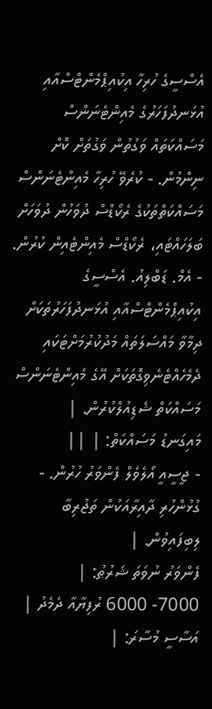އެސްސީގެ ހުރިހާ އިކުއިޕްމެންޓްސްއާއި އުޅަނދުފަހަރުގެ މެއިންޓެނަންސް މަސައްކަތައް ވަގުތުން ވަގުތަށް ކޮށް ނިންމުން. - ކުރެވޭ ހުރިހާ މެއިންޓެނަންސް މަސައްކަތްތަކުގެ ރެކޯޑްސް ދުވަހުން ދުވަހަށް ބަލަހައްޓައި، ރެކޯޑްސް މެއިންޓެއިން ކުރުން. - އެމް. ޑަބްލިއު. އެސްސީގެ އިކުއިޕްމެންޓްސްއާއި އުޅަނދުފަހަރުތަކަށް ދިމާވާ މައްސަލަތައް މަދުކުރުމަށްޓަކައި ދެމެހެއްޓެނެވިގޮތަކަށް އޭގެ މެއިންޓެނަންސް މަސައްކަތް ޝެޑިއުލްކުރުން. |
މައިގަނޑު މަސައްކަތް: | ||
- ޖީސީއީ އޯލެވެލް ފެންވަރު ހުރުން. - ގުޅުންހުރި ދާއިރާއަކުން ތަޖުރިބާ ލިބިފައިވުން. |
ފެންވަރު ނުވަތަ ޝަރުޠު: |
7000- 6000 ރުފިޔާއާ ދެމެދު |
އަސާސީ މުސާރަ: |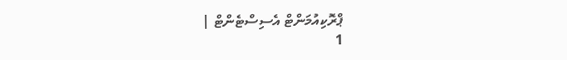ޕްރޮކިއުމަންޓް އެސިސްޓެންޓް |
1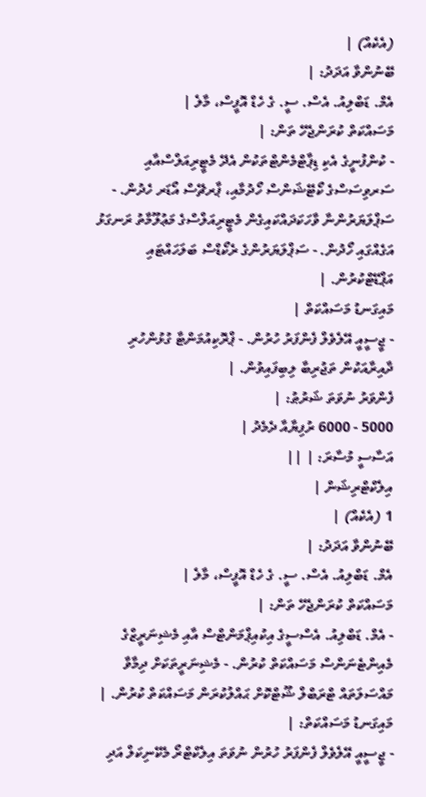(އެކެއް) |
ބޭނުންވާ އަދަދު: |
އެމް. ޑަބްލިއު. އެސް. ސީ. ގެ ހެޑް އޮފީސް، މާލެ |
މަސައްކަތް ކުރަންޖެހޭ ތަން: |
- ކުންފުނީގެ އެކި ޑިޕާޓްމެންޓްތަކުން އެދޭ މެޓީރިއަލްސްއާއި ސަރވިސަސްގެ ކޯޓޭޝަންސް ހޯދުމާއި، ޕާރޗޭސް އޯޑަރ ހެދުން. - ސަޕްލަޔަރުންނާ ވާހަކަދައްކައިގެން މެޓީރިއަލްސްގެ މަޢުލޫމާތު ރަނގަޅު އަގެއްގައި ހޯދުން. - ސަޕްލަޔަރުންގެ ރެކޯޑްސް ބަލަހައްޓައި އަޕްޑޭޓްކުރުން. |
މައިގަނޑު މަސައްކަތް |
- ޖީސީއީ އޭލެވެލް ފެންފަރު ހުރުން. - ޕްރޮކިއުމަންޓާ ގުޅުންހުރި ދާއިރާއަކުން ތަޖުރިބާ ލިބިފައިވުން. |
ފެންވަރު ނުވަތަ ޝަރުޠު: |
5000 - 6000 ރުފިޔާއާ ދެމެދު |
އަސާސީ މުސާރަ: | ||
އިލެކްޓްރިޝަން |
1 (އެކެއް) |
ބޭނުންވާ އަދަދު: |
އެމް. ޑަބްލިއު. އެސް. ސީ. ގެ ހެޑް އޮފީސް، މާލެ |
މަސައްކަތް ކުރަންޖެހޭ ތަން: |
- އެމް. ޑަބްލިއު. އެސްސީގެ އިކުއިޕްމަންޓްސް އާއި މެޝިނަރީޒްގެ މެއިންޓެނަންސް މަސައްކަތް ކުރުން. - މެޝިނަރީތަކަށް ދިމާވާ މައްސަލަތައް ޓްރަބްލް ޝޫޓްކޮށް ޙައްލުކުރަން މަސައްކަތް ކުރުން. |
މައިގަނޑު މަސައްކަތް: |
- ޖީސީއީ އޭލެވެލް ފެންފަރު ހުރުން ނުވަތަ އިލެކްޓްރޯ މެކޭނިކަލް އަދި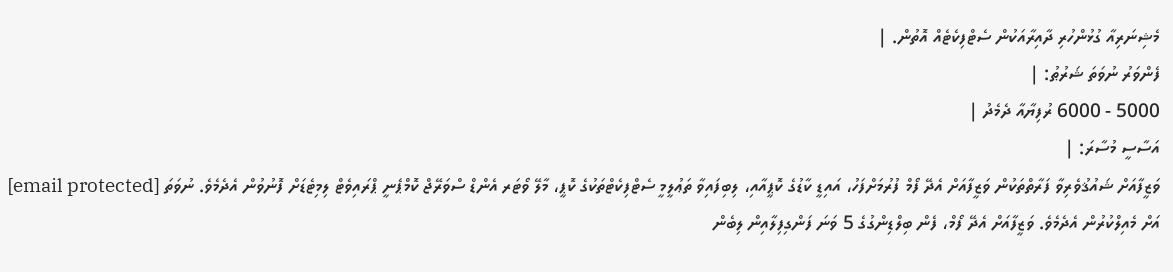މެޝިނަރިއާ ގުޅުންހުރި ދާއިރާއަކުން ސެޓްފިކެޓެއް އޮތުން. |
ފެންވަރު ނުވަތަ ޝަރުޠު: |
5000 - 6000 ރުފިޔާއާ ދެމެދު |
އަސާސީ މުސާރަ: |
ވަޒީފާއަށް ޝައުޤުވެރިވާ ފަރާތްތަކުން ވަޒީފާއަށް އެދޭ ފޯމް ފުރުމަށްފަހު، އައިޑީ ކާޑުގެ ކޮޕީއާއި، ލިބިފައިވާ ތަޢުލީމީ ސެޓްފިކެޓްތަކުގެ ކޮޕީ، މާލޭ ވޯޓަރ އެންޑް ސްވަރޭޖް ކޮމްޕެނީ ޕްރައިވެޓް ލިމިޓެޑަށް ފޮނުވުން އެދެމެވެ. ނުވަތަ [email protected] އަށް މެއިލްކުރުން އެދެމެވެ. ވަޒީފާއަށް އެދޭ ފޯމް، ފެން ބިލްޑިންގުގެ 5 ވަނަ ފަންގިފިލާއިން ލިބެން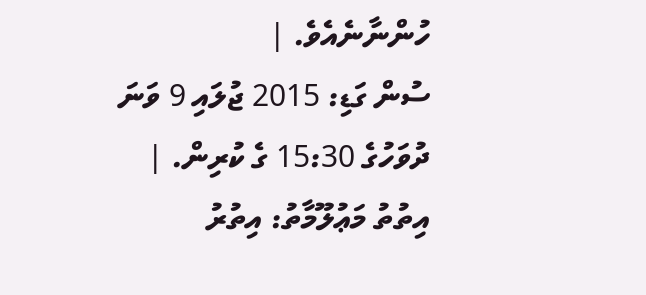ހުންނާނެއެވެ. |
ސުން ގަޑި: 2015 ޖުލައި 9 ވަނަ ދުވަހުގެ 15:30 ގެ ކުރިން. |
އިތުތު މަޢުލޫމާތު: އިތުރު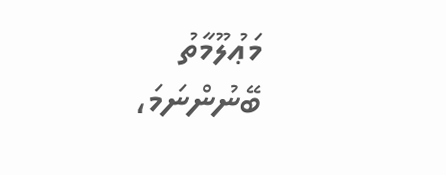މަޢުލޫމާތު ބޭނުންނަމަ،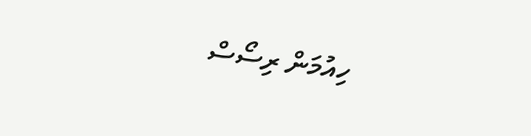ހިއުމަން ރިސޯސް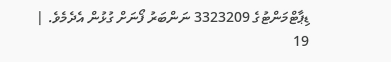ޑިޕާޓްމަންޓުގެ 3323209 ނަންބަރު ފޯނަށް ގުޅުން އެދެމެވެ. |
19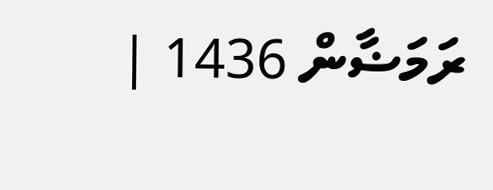ރަމަޟާން 1436 |